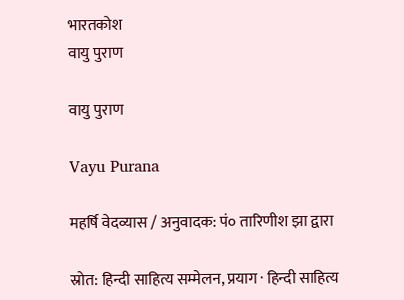भारतकोश
वायु पुराण

वायु पुराण

Vayu Purana

महर्षि वेदव्यास / अनुवादक: पं० तारिणीश झा द्वारा

स्रोत: हिन्दी साहित्य सम्मेलन, प्रयाग · हिन्दी साहित्य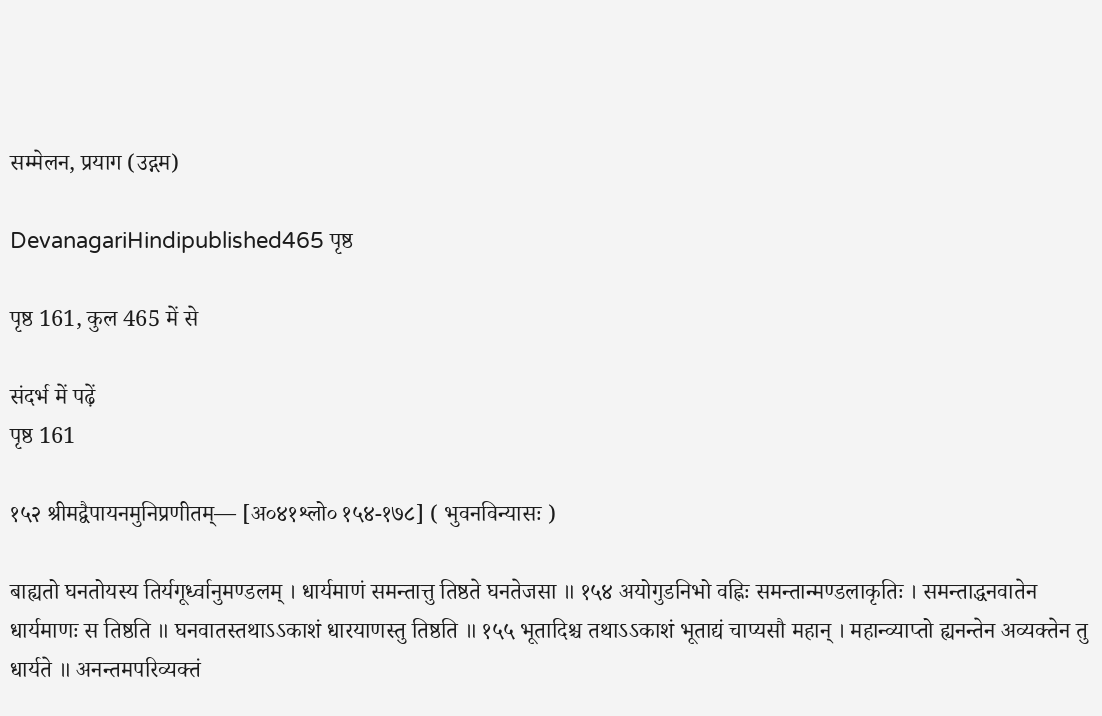सम्मेलन, प्रयाग (उद्गम)

DevanagariHindipublished465 पृष्ठ

पृष्ठ 161, कुल 465 में से

संदर्भ में पढ़ें
पृष्ठ 161

१५२ श्रीमद्वैपायनमुनिप्रणीतम्— [अ०४१श्लो० १५४-१७८] ( भुवनविन्यासः )

बाह्यतो घनतोयस्य तिर्यगूर्ध्वानुमण्डलम् । धार्यमाणं समन्तात्तु तिष्ठते घनतेजसा ॥ १५४ अयोगुडनिभो वह्निः समन्तान्मण्डलाकृतिः । समन्ताद्धनवातेन धार्यमाणः स तिष्ठति ॥ घनवातस्तथाऽऽकाशं धारयाणस्तु तिष्ठति ॥ १५५ भूतादिश्च तथाऽऽकाशं भूताद्यं चाप्यसौ महान् । महान्व्याप्तो ह्यनन्तेन अव्यक्तेन तु धार्यते ॥ अनन्तमपरिव्यक्तं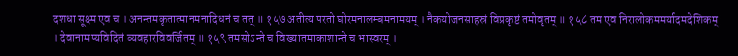दशधा सूक्ष्म एव च । अनन्तमकृतात्मानमनादिधनं च तत् ॥ १५७ अतीत्य परतो घोरमनालम्बमनामयम् । नैकयोजनसाहस्रं विप्रकृष्टं तमोवृतम् ॥ १५८ तम एव निरालोकममर्यादमदेशिकम् । देवानामप्यविदितं व्यवहारविवर्जितम् ॥ १५९ तमसोऽन्ते च विख्यातमाकाशान्ते च भास्वरम् ।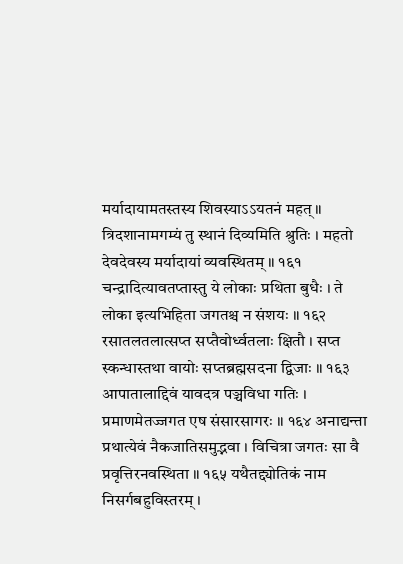मर्यादायामतस्तस्य शिवस्याऽऽयतनं महत् ॥ त्रिदशानामगम्यं तु स्थानं दिव्यमिति श्रुतिः । महतो देवदेवस्य मर्यादायां व्यवस्थितम् ॥ १६१ चन्द्रादित्यावतप्तास्तु ये लोकाः प्रथिता बुधैः । ते लोका इत्यभिहिता जगतश्च न संशयः ॥ १६२ रसातलतलात्सप्त सप्तैवोर्ध्वतलाः क्षितौ । सप्त स्कन्धास्तथा वायोः सप्तब्रह्मसदना द्विजाः ॥ १६३ आपातालाद्दिवं यावदत्र पञ्चविधा गतिः । प्रमाणमेतज्जगत एष संसारसागरः ॥ १६४ अनाद्यन्ता प्रथात्येवं नैकजातिसमुद्भवा । विचित्रा जगतः सा वै प्रवृत्तिरनवस्थिता ॥ १६५ यथैतद्द्योतिकं नाम निसर्गबहुविस्तरम् ।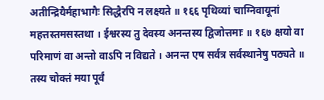अतीन्द्रियैर्महाभागैः सिद्धैरपि न लक्ष्यते ॥ १६६ पृथिव्यां चाग्निवायूनां महत्तस्तमसस्तथा । ईश्वरस्य तु देवस्य अनन्तस्य द्विजोत्तमाः ॥ १६७ क्षयो वा परिमाणं वा अन्तो वाऽपि न विद्यते । अनन्त एष सर्वत्र सर्वस्थानेषु पठ्यते ॥ तस्य चोक्तं मया पूर्वं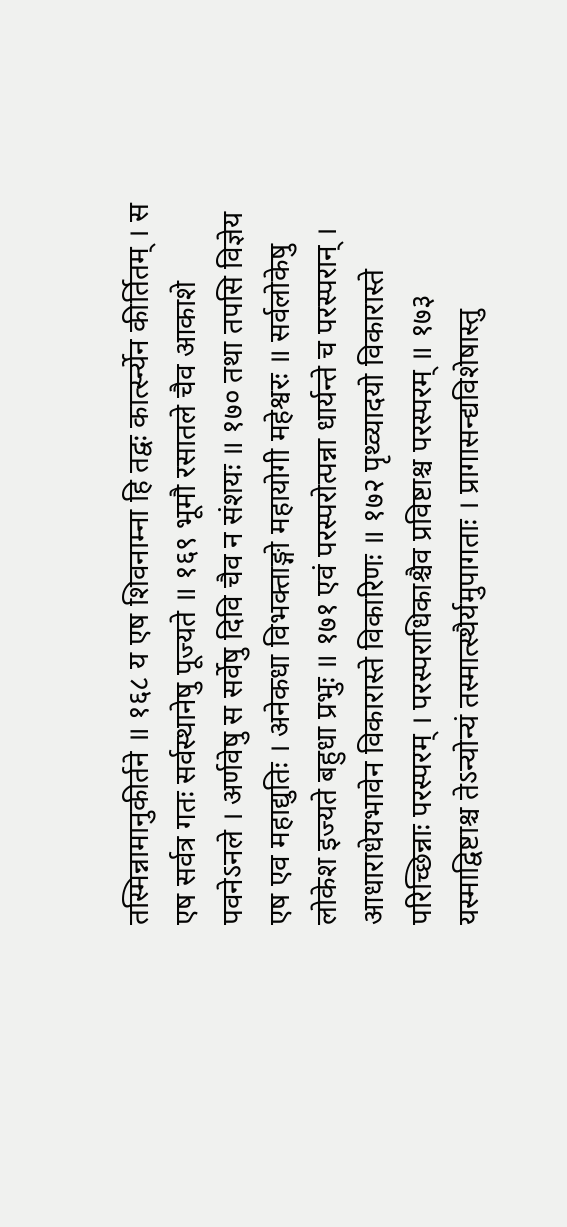तस्मिन्नामानुकीर्तने ॥ १६८ य एष शिवनाम्ना हि तद्वः कार्त्स्न्येन कीर्तितम् । स एष सर्वत्र गतः सर्वस्थानेषु पूज्यते ॥ १६९ भूमौ रसातले चैव आकाशे पवनेऽनले । अर्णवेषु स सर्वेषु दिवि चैव न संशयः ॥ १७० तथा तपसि विज्ञेय एष एव महाद्युतिः । अनेकधा विभक्ताङ्गो महायोगी महेश्वरः ॥ सर्वलोकेषु लोकेश इज्यते बहुधा प्रभुः ॥ १७१ एवं परस्परोत्पन्ना धार्यन्ते च परस्परान् । आधाराधेयभावेन विकारास्ते विकारिणः ॥ १७२ पृथ्व्यादयो विकारास्ते परिच्छिन्नाः परस्परम् । परस्पराधिकाश्चैव प्रविष्टाश्च परस्परम् ॥ १७३ यस्माद्विष्टाश्च तेऽन्योन्यं तस्मात्स्थैर्यमुपागताः । प्रागासन्द्यविशेषास्तु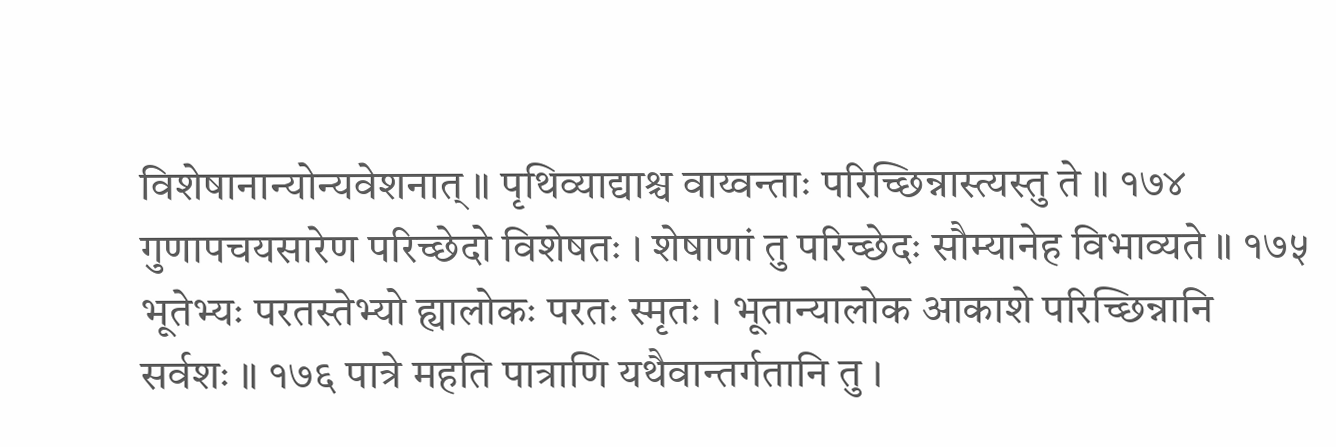विशेषानान्योन्यवेशनात् ॥ पृथिव्याद्याश्च वाय्वन्ताः परिच्छिन्नास्त्यस्तु ते ॥ १७४ गुणापचयसारेण परिच्छेदो विशेषतः । शेषाणां तु परिच्छेदः सौम्यानेह विभाव्यते ॥ १७५ भूतेभ्यः परतस्तेभ्यो ह्यालोकः परतः स्मृतः । भूतान्यालोक आकाशे परिच्छिन्नानि सर्वशः ॥ १७६ पात्रे महति पात्राणि यथैवान्तर्गतानि तु ।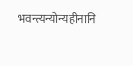भवन्त्यन्योन्यहीनानि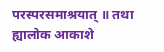परस्परसमाश्रयात् ॥ तथा ह्यालोक आकाशे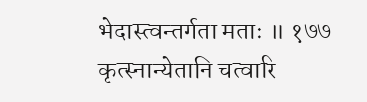भेदास्त्वन्तर्गता मताः ॥ १७७ कृत्स्नान्येतानि चत्वारि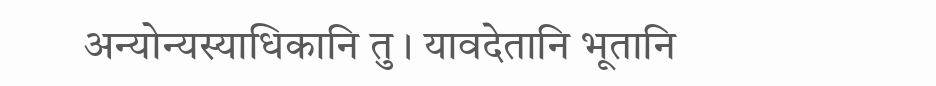अन्योन्यस्याधिकानि तु । यावदेतानि भूतानि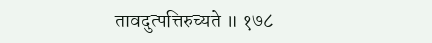तावदुत्पत्तिरुच्यते ॥ १७८